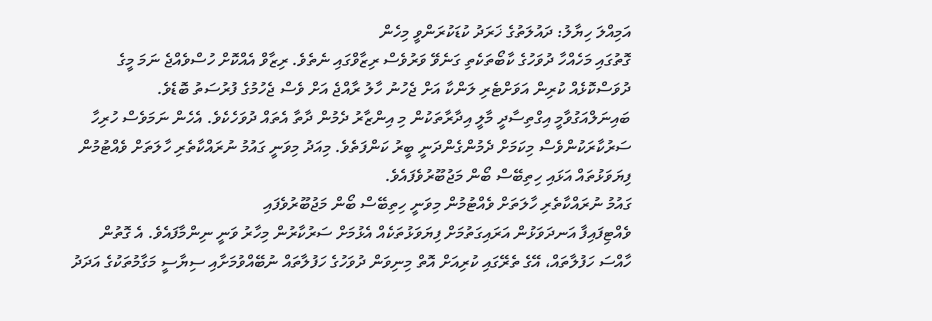އަމިއްލަ ހިޔާލު: ދައުލަތުގެ ޚަރަދު ކުޑަކުރަންވީ މިހެން
ގޮތުގައި މަހެއްހާ ދުވަހުގެ ކާބޯތަކެތި ގަނެވޭ ވަރުވެސް ރިޒާވްގައި ނެތެވެ. ރިޒާވް އެއްކޮށް ހުސްވެއްޖެ ނަމަ މީގެ ދުވަސްކޮޅެއް ކުރިން އަވަށްޓެރި ލަންކާ އަށް ޖެހުނު ހާލު ރާއްޖެ އަށް ވެސް ޖެހުމުގެ ފުރުސަތު ބޮޑެވެ.
ބައިނަލްއަގުވާމީ އިގްތިސާދީ މާލީ އިދާރާތަކުން މި އިންޒާރު ދެމުން ދާތާ އެތައް ދުވަހެކެވެ. އެހެން ނަމަވެސް ހުރިހާ ސަރުކާރަކުންވެސް މިކަމަށް ދެމުންގެންދަނީ ބީރު ކަންފަތެވެ. މިއަދު މިވަނީ ގައުމު ނުރައްކާތެރި ހާލަތަށް ވެއްޓުމުން ފިޔަވަޅުތައް އަޅައި ހިތިބޭސް ބޯން މަޖުބޫރުވެފައެވެ.
ގައުމު ނުރައްކާތެރި ހާލަތަށް ވެއްޓުމުން މިވަނީ ހިތިބޭސް ބޯން މަޖުބޫރުވެފައި
ވެއްޓިފައިފާ އަނދަވަޅުން އަރައިގަތުމަށް ފިޔަވަޅުތަކެއް އެޅުމަށް ސަރުކާރުން މިހާރު ވަނީ ނިންމާފައެވެ. އެ ގޮތުން ހާއްސަ ހަފުލާތައް، އޭގެ ތެރޭގައި ކުރިއަށް އޮތް މިނިވަން ދުވަހުގެ ހަފުލާތައް ނުބޭއްވުމަށާއި ސިޔާސީ މަގާމުތަކުގެ އަދަދު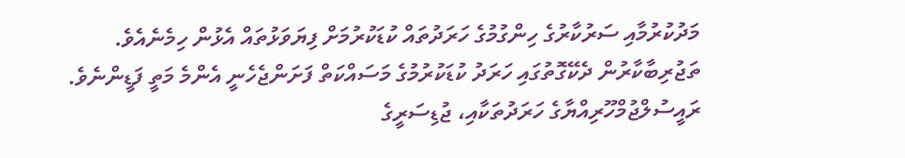މަދުކުރުމާއި ސަރުކާރުގެ ހިންގުމުގެ ހަރަދުތައް ކުޑަކުރުމަށް ފިޔަވަޅުތައް އެޅުން ހިމެނެއެވެ.
ތަޖުރިބާކާރުން ދެކޭގޮތުގައި ހަރަދު ކުޑަކުރުމުގެ މަސައްކަތް ފަށަންޖެހެނީ އެންމެ މަތީ ފަޑީންނެވެ. ރައީސުލްޖުމްހޫރިއްޔާގެ ހަރަދުތަކާއި، ޖުޑިސަރީގެ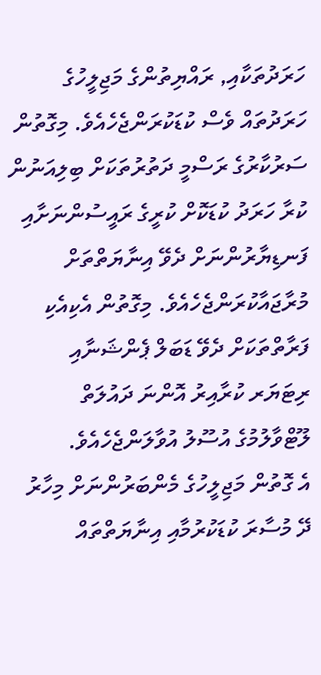ހަރަދުތަކާއި, ރައްޔިތުންގެ މަޖިލީހުގެ ހަރަދުތައް ވެސް ކުޑަކުރަންޖެހެއެވެ. މިގޮތުން ސަރުކާރުގެ ރަސްމީ ދަތުރުތަކަށް ބިލިއަނުން ކުރާ ހަރަދު ކުޑަކޮށް ކުރީގެ ރައީސުންނަށާއި ފަނޑިޔާރުންނަށް ދެވޭ އިނާޔަތްތަށް މުރާޖައާކުރަންޖެހެއެވެ. މިގޮތުން އެކިއެކި ފަރާތްތަކަށް ދެވޭ ޑަބަލް ޕެންޝަނާއި ރިޓަޔަރ ކުރާއިރު އޮންނަ ދައުލަތް ލޫޓްވާލުމުގެ އުސޫލު އުވާލަންޖެހެއެވެ.
އެ ގޮތުން މަޖިލީހުގެ މެންބަރުންނަށް މިހާރު ދޭ މުސާރަ ކުޑަކުރުމާއި އިނާޔަތްތައް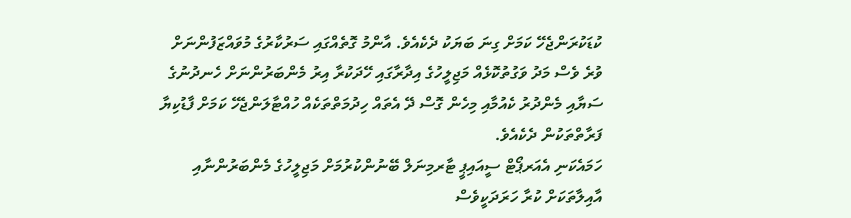ކުޑަކުރަންޖެހޭ ކަމަށް ގިނަ ބަޔަކު ދެކެއެވެ. އާންމު ގޮތެއްގައި ސަރުކާރުގެ މުވައްޒަފުންނަށް ވުރެ ވެސް މަދު ވަގުތުކޮޅެއް މަޖިލީހުގެ އިދާރާގައި ހޭދަކުރާ އިރު މެންބަރުންނަށް ހެނދުނުގެ ސަޔާއި މެންދުރު ކެއުމާއި މިހެން ގޮސް ދޭ އެތައް ހިދުމަތްތަކެއް ހުއްޓާލަންޖެހޭ ކަމަށް ފާޑުކިޔާ ފަރާތްތަކުން ދެކެއެވެ.
ހަމައެކަނި އެއަރޕޯޓް ސީއައިޕީ ޓާރމިނަލް ބޭނުންކުރުމަށް މަޖިލީހުގެ މެންބަރުންނާއި އާއިލާތަކަށް ކުރާ ހަރަދަކީވެސް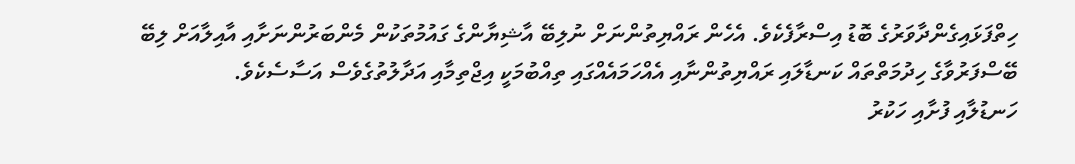ހިތްފަޅައިގެންދާވަރުގެ ބޮޑު އިސްރާފެކެވެ. އެހެން ރައްޔިތުންނަށް ނުލިބޭ އާޝިޔާންގެ ގައުމުތަކުން މެންބަރުންނަށާއި އާއިލާއަށް ލިބޭ ބޭސްފަރުވާގެ ހިދުމަތްތައް ކަނޑާލައި ރައްޔިތުންނާއި އެއްހަމައެއްގައި ތިއްބުމަކީ އިޖްތިމާއި އަދާލުތުގެވެސް އަސާސެކެވެ.
ހަނޑުލާއި ފުށާއި ހަކުރު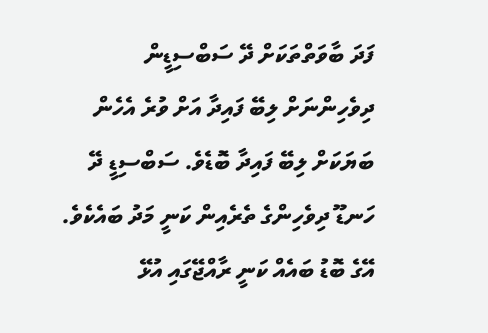ފަދަ ބާވަތްތަކަށް ދޭ ސަބްސިޑީން ދިވެހިންނަށް ލިބޭ ފައިދާ އަށް ވުރެ އެހެން ބަޔަކަށް ލިބޭ ފައިދާ ބޮޑެވެ. ސަބްސިޑީ ދޭ ހަނޑޫ ދިވެހިންގެ ތެރެއިން ކަނީ މަދު ބައެކެވެ. އޭގެ ބޮޑު ބައެއް ކަނީ ރާއްޖޭގައި އުޅޭ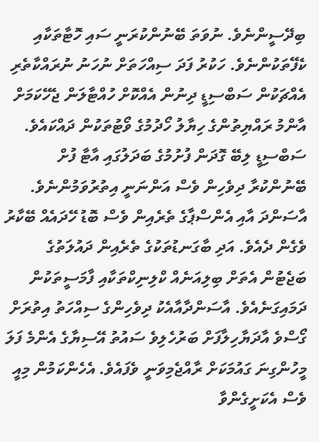ބިދޭސީންނެވެ. ނުވަތަ ބޭނުންކުރަނީ ސައި ހޮޓާތަކާއި ކެފޭތަކުންނެވެ. ހަކުރު ފަދަ ސިއްހަތަށް ނުހަނު ނުރައްކާތެރި އެއްޗަކުން ސަބްސިޑީ ދިނުން އެއްކޮށް ހުއްޓާލަން ޖެހޭކަމަށް އާންމު ރައްޔިތުންގެ ހިޔާލު ހޯދުމުގެ ވޯޓުތަކުން ދައްކައެވެ. ސަބްސިޑީ ލިބޭ ގޮދަން ފުށުމުގެ ބަދަލުގައި އާޓާ ފުށް ބޭނުންކުރާ ދިވެހިން ވެސް އަންނަނީ އިތުރުވަމުންނެވެ.
އާސަންދަ އާއި އެންސްޕާގެ ތެރެއިން ވެސް ބޮޑު ހޭދައެއް ބޭކާރު ވެގެން ދެއެވެ. އަދި ބާގަނޑުތަކުގެ ތެރެއިން ދައުލަތުގެ ބަޖެޓުން އެތަށް ބިލިއަނެއް ކްލިނިކްތަކާއި ފާމަސީތަކުން ދަމައިގަނެއެވެ. އާސަންދާއާއެކު ދިވެހިންގެ ސިއްހަތު އިތުރަށް ގޯސްވެ އާދަޔާހިލާފަށް ބަރުހެލިވެ ސައުތު އޭސިޔާގެ އެންމެ ފަލަ މީހުންގިނަ ގައުމަކަށް ރާއްޖެމިވަނީ ވެފައެވެ. އެހެންކަމުން މިއީ ވެސް އެކަށީގެންވާ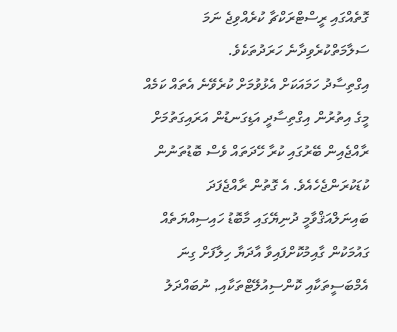ގޮތެއްގައި ރީސްޓްރަކްޗާ ކުރެއްވިޖެ ނަމަ ސަލާމަތްކުރެވިދާނެ ހަރަދުތަކެވެ.
އިގްތިސާދު ހަމައަކަށް އެޅުވުމަށް ކުރެވޭނެ އެތައް ކަމެއް
މީގެ އިތުރުން އިގްތިސާދީ އަޑިގަނޑުން އަރައިގަތުމަށް ރާއްޖެއިން ބޭރުގައި ކުރާ ހޭދަތައް ވެސް ބޮޑުތަނުން ކުޑަކުރަންޖެހެއެވެ. އެ ގޮތުން ރާއްޖެފަދަ ބައިނަލްއަޤްވާމީ ދުނިޔޭގައި މާބޮޑު ހައިސިއްޔަތެއް ގައުމަކުން ގާއިމުކޮށްފައިވާ އާދަޔާ ހިލާފަށް ގިނަ އެމްބަސީތަކާއި ކޮންސިއުލޭޓްތަކާއި, ނުބައްދަލު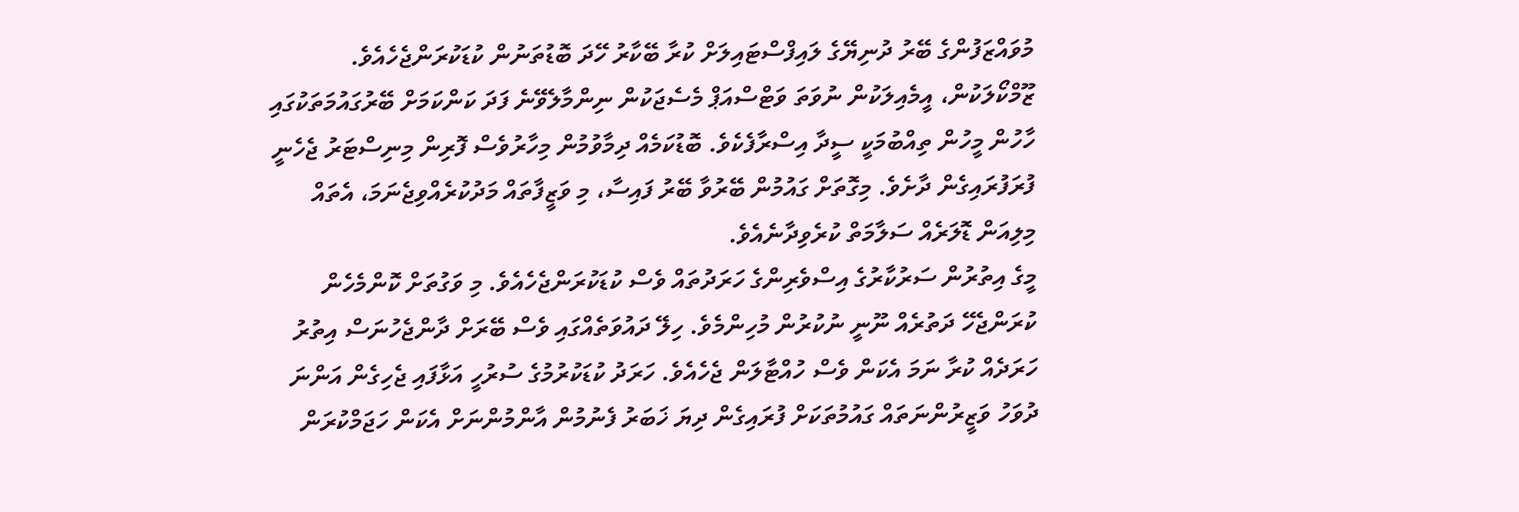މުވައްޒަފުންގެ ބޭރު ދުނިޔޭގެ ލައިފްސްޓައިލަށް ކުރާ ބޭކާރު ހޭދަ ބޮޑުތަނުން ކުޑަކުރަންޖެހެއެވެ.
ޒޫމްކޯލަކުން، އީމެއިލަކުން ނުވަތަ ވަޓްސްއަޕް މެސެޖަކުން ނިންމާލެވޭނެ ފަދަ ކަންކަމަށް ބޭރުގައުމަތަކުގައި ހާހުން މީހުން ތިއްބުމަކީ ސީދާ އިސްރާފެކެވެ. ބޮޑުކަމެއް ދިމާވުމުން މިހާރުވެސް ފޮރިން މިނިސްޓަރު ޖެހެނީ ފުރަފުރައިގެން ދާށެވެ. މިގޮތަށް ގައުމުން ބޭރުވާ ބޭރު ފައިސާ، މި ވަޒީފާތައް މަދުކުރެއްވިޖެނަމަ، އެތައް މިލިއަން ޑޮލަރެއް ސަލާމަތް ކުރެވިދާނެއެވެ.
މީގެ އިތުރުން ސަރުކާރުގެ އިސްވެރިންގެ ހަރަދުތައް ވެސް ކުޑަކުރަންޖެހެއެވެ. މި ވަގުތަށް ކޮންމެހެން ކުރަންޖެހޭ ދަތުރެއް ނޫނީ ނުކުރުން މުހިންމެވެ. ހިލޭ ދައުވަތެއްގައި ވެސް ބޭރަށް ދާންޖެހުނަސް އިތުރު ހަރަދެއް ކުރާ ނަމަ އެކަން ވެސް ހުއްޓާލަން ޖެހެއެވެ. ހަރަދު ކުޑަކުރުމުގެ ސުރުހީ އަޅާފައި ޖެހިގެން އަންނަ ދުވަހު ވަޒީރުންނަތައް ގައުމުތަކަށް ފުރައިގެން ދިޔަ ޚަބަރު ފެނުމުން އާންމުންނަށް އެކަން ހަޖަމްކުރަން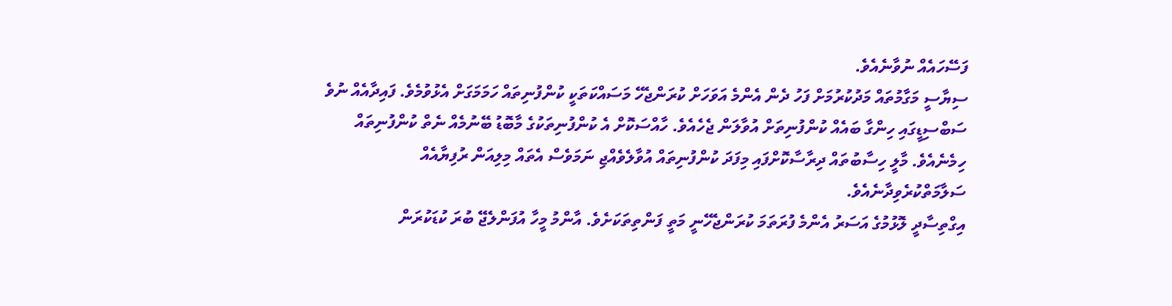ފަސޭހައެއް ނުވާނެއެވެ.
ސިޔާސީ މަގާމުތައް މަދުކުރުމަށް ފަހު ދެން އެންމެ އަވަހަށް ކުރަންޖެހޭ މަސައްކަތަކީ ކުންފުނިތައް ހަމަމަގަށް އެޅުވުމެވެ. ފައިދާއެއް ނުވެ ސަބްސިޑީގައި ހިންގާ ބައެއް ކުންފުނިތަށް އުވާލަން ޖެހެއެވެ. ހާއްސަކޮށް އެ ކުންފުނިތަކުގެ މާބޮޑު ބޭނުމެއް ނެތް ކުންފުނިތައް ހިމެނެއެވެ. މާލީ ހިސާބުތައް ދިރާސާކޮށްފައި މިފަދަ ކުންފުނިތައް އުވާލެވެއްޖި ނަމަވެސް އެތައް މިލިއަން ރުފިޔާއެއް ސަލާމަތްކުރެވިދާނެއެވެ.
އިގްތިސާދީ ލޮޅުމުގެ އަސަރު އެންމެ ފުރަތަމަ ކުރަންޖެހޭނީ މަތީ ފަންތިތަކަށެވެ. އާންމު މީހާ އުފަންލެޖޭ ބުރަ ކުޑަކުރަން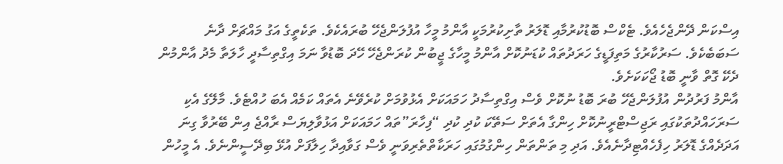އިސްކަން ދޭންޖެހެއެވެ. ޓެކްސް ބޮޑުކުރުމާއި ޑޮލަރު ތާށިކުރުމަކީ އާންމު މީހާ އުފުލަންޖެހޭ ބުރައެކެވެ. ތަކެތީގެ އަގު މައްޗަށް ދާނެ ސަބަބެކެވެ. ސަރުކާރުގެ މަތިފަޑީގެ ހަރަދުތައް ކުޑަނުކޮށް އާންމު މީހާގެ ޖީބުން ކުރަންޖެހޭ ހޭދަ ބޮޑުވާ ނަމަ އިގްތިސާދީ ހާލަތާ މެދު އާންމުން ދެކޭ ގޮތް ވާނީ ބޮޑު ޖޯކަކަށެވެ.
އާންމު ފަރުދުން އުފުލަންޖެހޭ ބުރަ ބޮޑު ނުކޮށް ވެސް އިގްތިސާދު ހަމައަކަށް އެޅުވުމަށް ކުރެވޭނެ އެތައް ކަމެއް އެބަ ހުއްޓެވެ. މާލޭގެ އެކި ސަރަހައްދުތަކުގައި ރަޖިސްޓްރީނުކޮށް ހިންގާ އެތަށް ސަތޭކަ ކުދި ކުދި “ފިހާރަ”ތައް ހަމައަކަށް އަޅުވާލިޔަސް ރާއްޖެ އިން ބޭރުވާ ގިނަ އަދަދެއްގެ ޑޮލަރު ހިފެހެއްޓިދާނެއެވެ. އަދި މި ތަންތަން ހިންގުމުގައި ހަރަކާތްތެރިވަނީ ވެސް ގަވާއިދާ ހިލާފަށް އުޅޭ ބިދޭސީންނެވެ. އެ މީހުން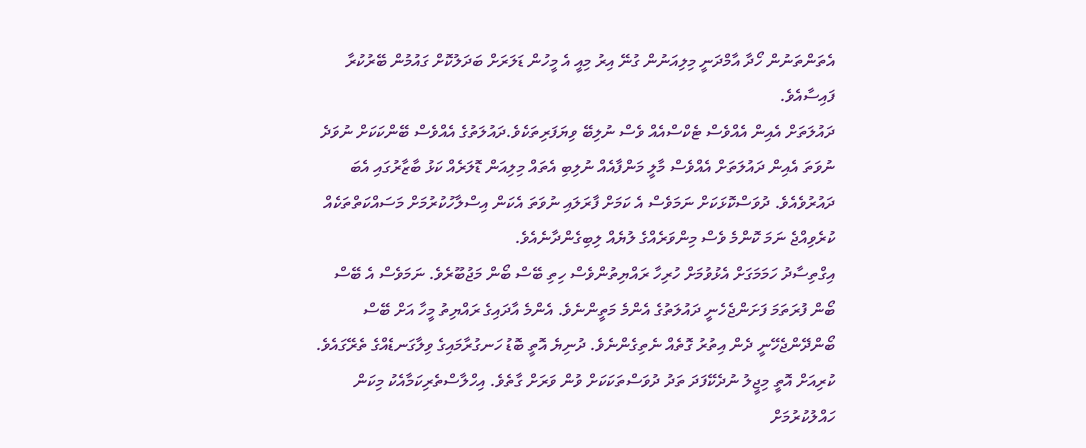އެތަންތަނުން ހޯދާ އާމްދަނީ މިލިއަނުން ގުނޭ އިރު މިއީ އެ މީހުން ޑަލަރަށް ބަދަލުކޮށް ގައުމުން ބޭރުކުރާ ފައިސާއެވެ.
ދައުލަތަށް އެއިން އެއްވެސް ޓެކްސްއެއް ވެސް ނުލިބޭ ވިޔަފަރިތަކެވެ.ދައުލަތުގެ އެއްވެސް ބޭންކަކަށް ނުވަދެ ނުވަތަ އެއިން ދައުލަތަށް އެއްވެސް މާލީ މަންފާއެއް ނުލިބި އެތައް މިލިއަން ޑޮލަރެއް ކަޅު ބާޒާރުގައި އެބަ ދައުރުވެއެވެ. ދުވަސްކޮޅަކަށް ނަމަވެސް އެ ކަމަށް ފާރަލައި ނުވަތަ އެކަން އިސްލާހުކުރުމަށް މަސައްކަތްތަކެއް ކުރެވިއްޖެ ނަމަ ކޮންމެ ވެސް މިންވަރެއްގެ ލުޔެއް ލިބިގެންދާނެއެވެ.
އިގްތިސާދު ހަމަމަގަށް އެޅުވުމަށް ހުރިހާ ރައްޔިތުންވެސް ހިތި ބޭސް ބޯން މަޖުބޫރެވެ. ނަމަވެސް އެ ބޭސް ބޯން ފުރަތަމަ ފަށަންޖެހެނީ ދައުލަތުގެ އެންމެ މަތީންނެވެ. އެންމެ އާދައިގެ ރައްޔިތު މީހާ އަށް ބޭސް ބޯންދޭންޖެހޭނީ ދެން އިތުރު ގޮތެއް ނެތިގެންނެވެ. ދުނިޔެ އޮތީ ބޮޑު ހަނގުރާމައިގެ ވިލާގަނޑެއްގެ ތެރޭގައެވެ. ކުރިއަށް އޮތީ މިޖީލު ނުދެކޭފަދަ ތަދު ދުވަސްތަކަކަށް ވުން ވަރަށް ގާތެވެ. އިހްލާސްތެރިކަމާއެކު މިކަން ހައްލުކުރުމަށް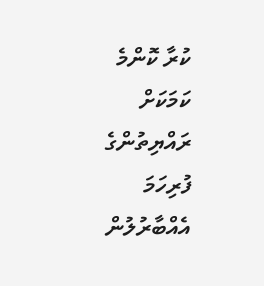ކުރާ ކޮންމެ ކަމަކަށް ރައްޔިތުންގެ ފުރިހަމަ އެއްބާރުލުން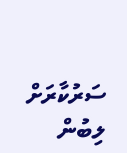ސަރުކާރަށް ލިބުން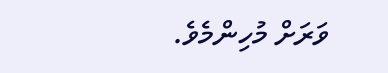ވަރަށް މުހިންމެވެ.